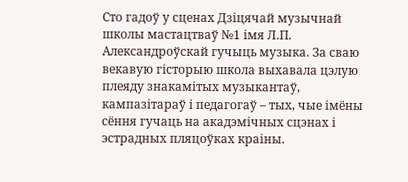Сто гадоў у сценах Дзіцячай музычнай школы мастацтваў №1 імя Л.П. Александроўскай гучыць музыка. За сваю векавую гісторыю школа выхавала цэлую плеяду знакамітых музыкантаў, кампазітараў і педагогаў – тых, чые імёны сёння гучаць на акадэмічных сцэнах і эстрадных пляцоўках краіны.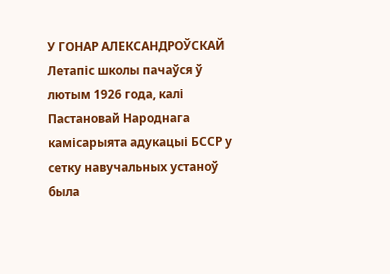У ГОНАР АЛЕКСАНДРОЎСКАЙ
Летапіс школы пачаўся ў лютым 1926 года, калі Пастановай Народнага камісарыята адукацыі БССР у сетку навучальных устаноў была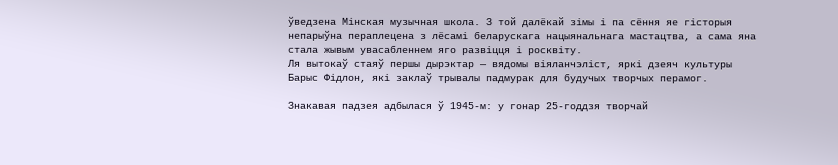ўведзена Мінская музычная школа. З той далёкай зімы і па сёння яе гісторыя непарыўна пераплецена з лёсамі беларускага нацыянальнага мастацтва, а сама яна стала жывым увасабленнем яго развіцця і росквіту.
Ля вытокаў стаяў першы дырэктар — вядомы віяланчэліст, яркі дзеяч культуры Барыс Фідлон, які заклаў трывалы падмурак для будучых творчых перамог.

Знакавая падзея адбылася ў 1945-м: у гонар 25-годдзя творчай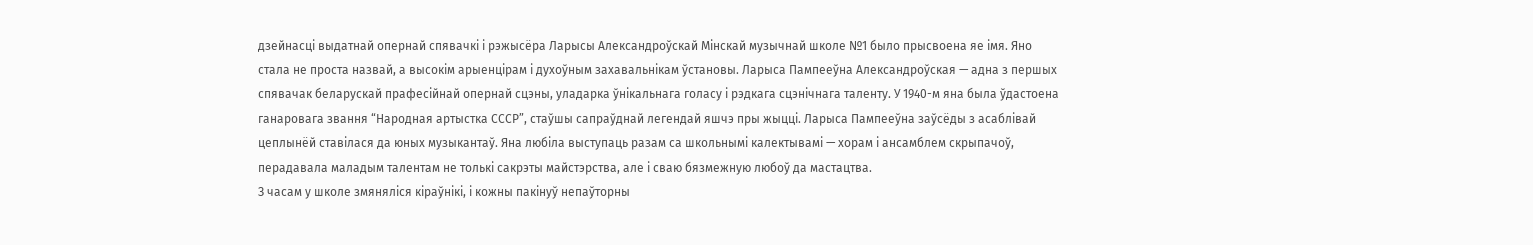дзейнасці выдатнай опернай спявачкі і рэжысёра Ларысы Александроўскай Мінскай музычнай школе №1 было прысвоена яе імя. Яно стала не проста назвай, а высокім арыенцірам і духоўным захавальнікам ўстановы. Ларыса Пампееўна Александроўская — адна з першых спявачак беларускай прафесійнай опернай сцэны, уладарка ўнікальнага голасу і рэдкага сцэнічнага таленту. У 1940-м яна была ўдастоена ганаровага звання “Народная артыстка СССР”, стаўшы сапраўднай легендай яшчэ пры жыцці. Ларыса Пампееўна заўсёды з асаблівай цеплынёй ставілася да юных музыкантаў. Яна любіла выступаць разам са школьнымі калектывамі — хорам і ансамблем скрыпачоў, перадавала маладым талентам не толькі сакрэты майстэрства, але і сваю бязмежную любоў да мастацтва.
З часам у школе змяняліся кіраўнікі, і кожны пакінуў непаўторны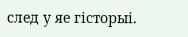след у яе гісторыі.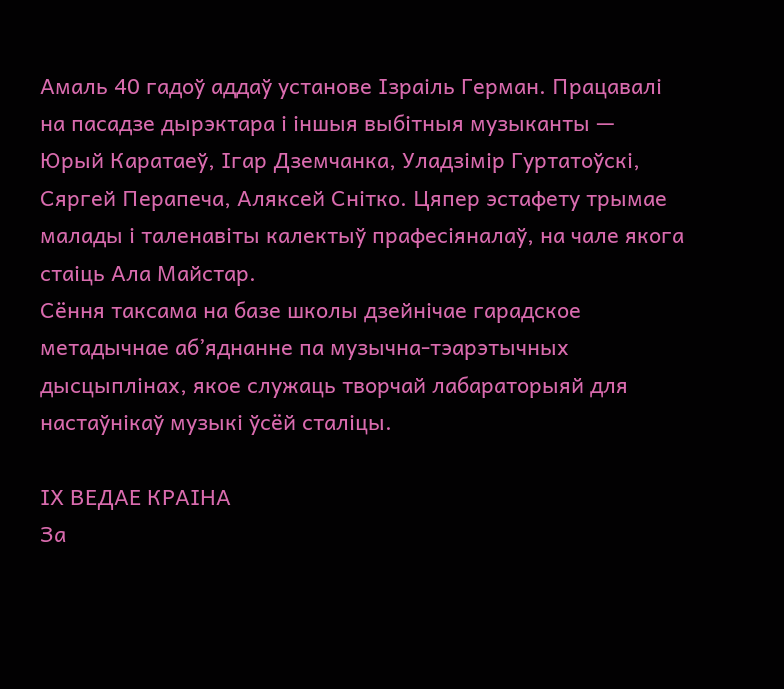Амаль 40 гадоў аддаў установе Ізраіль Герман. Працавалі на пасадзе дырэктара і іншыя выбітныя музыканты — Юрый Каратаеў, Ігар Дземчанка, Уладзімір Гуртатоўскі, Сяргей Перапеча, Аляксей Снітко. Цяпер эстафету трымае малады і таленавіты калектыў прафесіяналаў, на чале якога стаіць Ала Майстар.
Сёння таксама на базе школы дзейнічае гарадское метадычнае аб’яднанне па музычна-тэарэтычных дысцыплінах, якое служаць творчай лабараторыяй для настаўнікаў музыкі ўсёй сталіцы.

ІХ ВЕДАЕ КРАІНА
За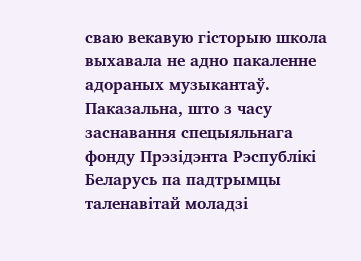сваю векавую гісторыю школа выхавала не адно пакаленне адораных музыкантаў. Паказальна, што з часу заснавання спецыяльнага фонду Прэзідэнта Рэспублікі Беларусь па падтрымцы таленавітай моладзі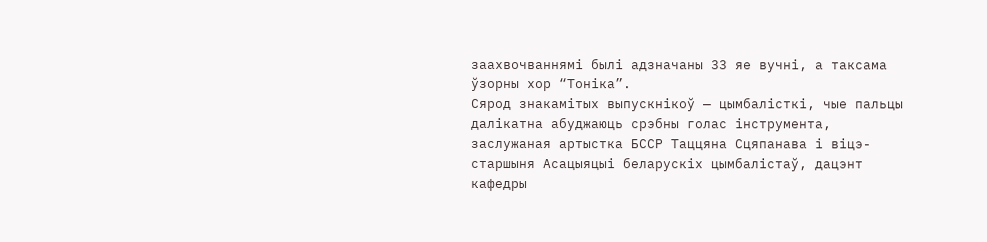заахвочваннямі былі адзначаны 33 яе вучні, а таксама ўзорны хор “Тоніка”.
Сярод знакамітых выпускнікоў — цымбалісткi, чые пальцы далікатна абуджаюць срэбны голас інструмента, заслужаная артыстка БССР Таццяна Сцяпанава і віцэ-старшыня Асацыяцыі беларускіх цымбалістаў, дацэнт кафедры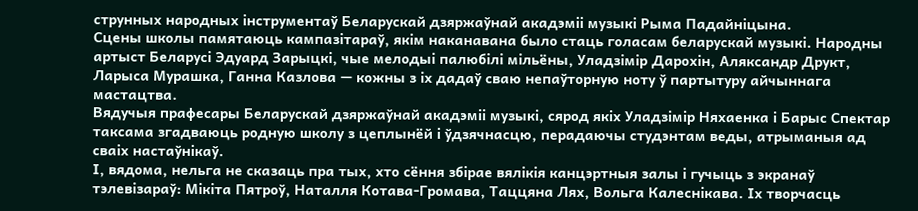струнных народных інструментаў Беларускай дзяржаўнай акадэміі музыкі Рыма Падайніцына.
Сцены школы памятаюць кампазітараў, якім наканавана было стаць голасам беларускай музыкі. Народны артыст Беларусі Эдуард Зарыцкі, чые мелодыі палюбілі мільёны, Уладзімір Дарохін, Аляксандр Друкт, Ларыса Мурашка, Ганна Казлова — кожны з іх дадаў сваю непаўторную ноту ў партытуру айчыннага мастацтва.
Вядучыя прафесары Беларускай дзяржаўнай акадэміі музыкі, сярод якіх Уладзімір Няхаенка і Барыс Спектар таксама згадваюць родную школу з цеплынёй і ўдзячнасцю, перадаючы студэнтам веды, атрыманыя ад сваіх настаўнікаў.
І, вядома, нельга не сказаць пра тых, хто сёння збірае вялікія канцэртныя залы і гучыць з экранаў тэлевізараў: Мiкiта Пятроў, Наталля Котава-Громава, Таццяна Лях, Вольга Калеснікава. Іх творчасць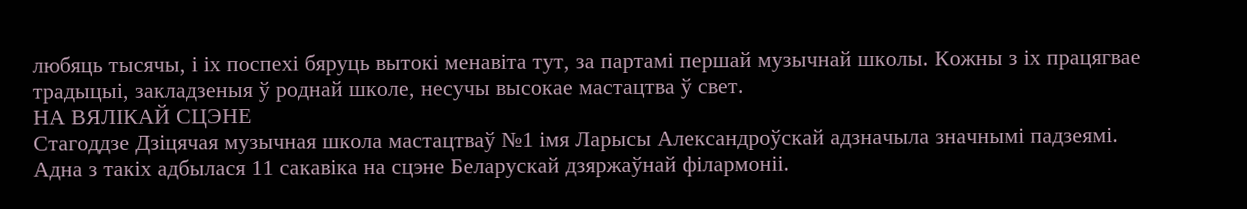любяць тысячы, і іх поспехі бяруць вытокі менавіта тут, за партамі першай музычнай школы. Кожны з іх працягвае традыцыі, закладзеныя ў роднай школе, несучы высокае мастацтва ў свет.
НА ВЯЛІКАЙ СЦЭНЕ
Стагоддзе Дзіцячая музычная школа мастацтваў №1 імя Ларысы Александроўскай адзначыла значнымі падзеямі. Адна з такіх адбылася 11 сакавіка на сцэне Беларускай дзяржаўнай філармоніі.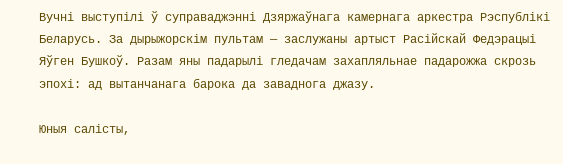Вучні выступілі ў суправаджэнні Дзяржаўнага камернага аркестра Рэспублікі Беларусь. За дырыжорскім пультам — заслужаны артыст Расійскай Федэрацыі Яўген Бушкоў. Разам яны падарылі гледачам захапляльнае падарожжа скрозь эпохі: ад вытанчанага барока да заваднога джазу.

Юныя салісты,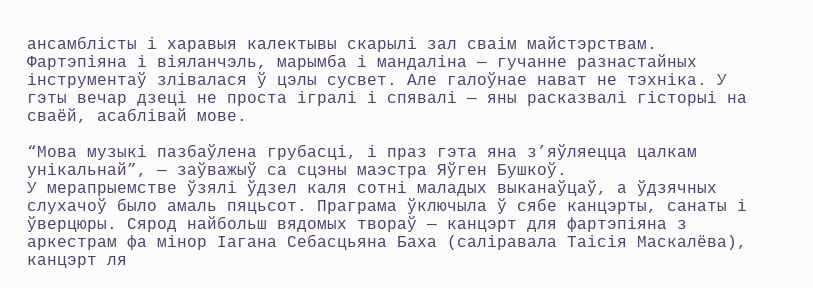ансамблісты і харавыя калектывы скарылі зал сваім майстэрствам. Фартэпіяна і віяланчэль, марымба і мандаліна — гучанне разнастайных інструментаў злівалася ў цэлы сусвет. Але галоўнае нават не тэхніка. У гэты вечар дзеці не проста ігралі і спявалі — яны расказвалі гісторыі на сваёй, асаблівай мове.

“Мова музыкі пазбаўлена грубасці, і праз гэта яна з’яўляецца цалкам унікальнай”, — заўважыў са сцэны маэстра Яўген Бушкоў.
У мерапрыемстве ўзялі ўдзел каля сотні маладых выканаўцаў, а ўдзячных слухачоў было амаль пяцьсот. Праграма ўключыла ў сябе канцэрты, санаты і ўверцюры. Сярод найбольш вядомых твораў — канцэрт для фартэпіяна з аркестрам фа мінор Іагана Себасцьяна Баха (саліравала Таісія Маскалёва), канцэрт ля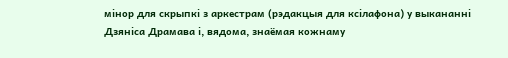мінор для скрыпкі з аркестрам (рэдакцыя для ксiлафона) у выкананні Дзяніса Драмава і, вядома, знаёмая кожнаму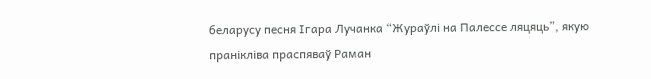беларусу песня Ігара Лучанка “Жураўлі на Палессе ляцяць”, якую пранікліва праспяваў Раман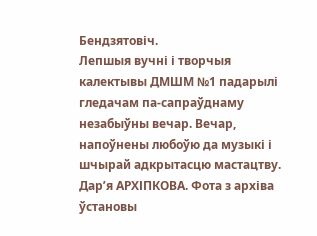Бендзятовіч.
Лепшыя вучні і творчыя калектывы ДМШМ №1 падарылі гледачам па-сапраўднаму незабыўны вечар. Вечар, напоўнены любоўю да музыкі і шчырай адкрытасцю мастацтву.
Дар’я АРХІПКОВА. Фота з архіва ўстановы